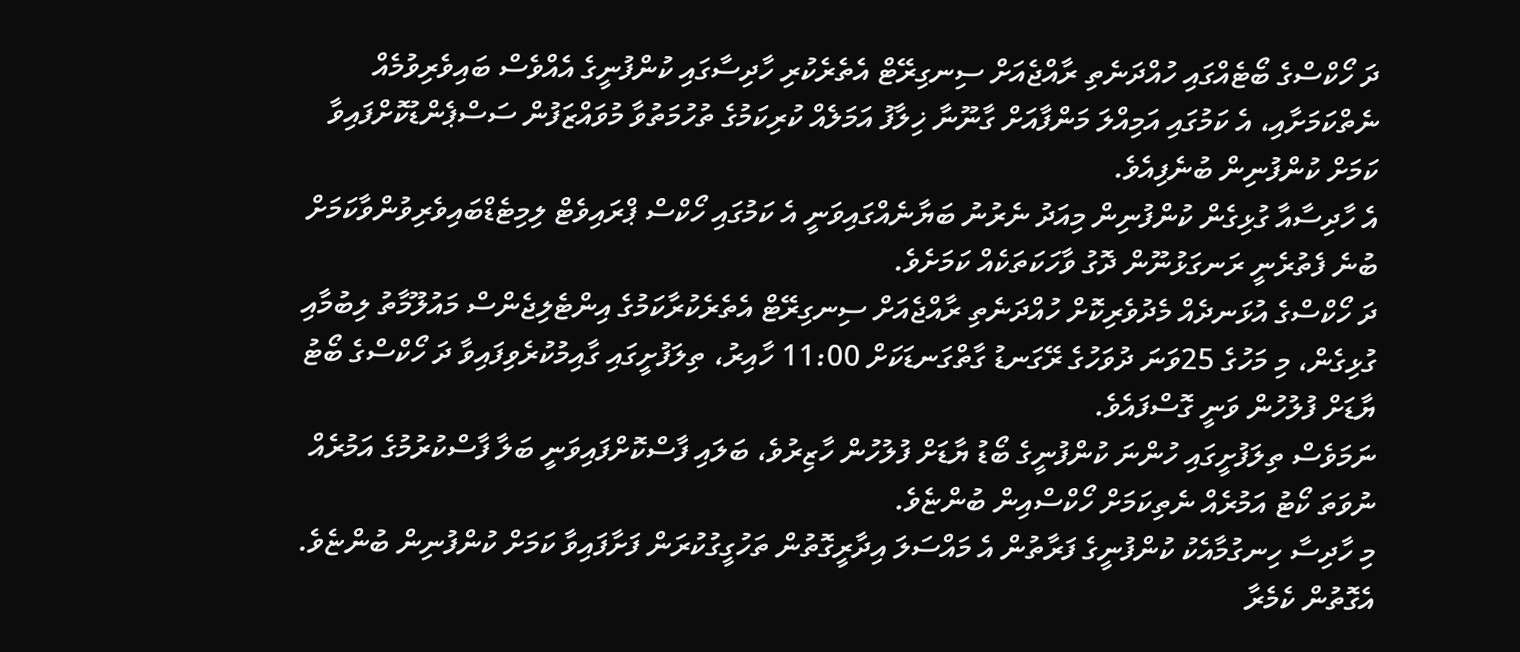ދަ ހޯކްސްގެ ބޯޓެއްގައި ހުއްދަނެތި ރާއްޖެއަށް ސިނގިރޭޓް އެތެރެކުރި ހާދިސާގައި ކުންފުނީގެ އެއްވެސް ބައިވެރިވުމެއް ނެތްކަމަށާއި، އެ ކަމުގައި އަމިއްލަ މަންފާއަށް ގާނޫނާ ޚިލާފު އަމަލެއް ކުރިކަމުގެ ތުހުމަތުވާ މުވައްޒަފުން ސަސްޕެންޑުކޮށްފައިވާ ކަމަށް ކުންފުނިން ބުނެފިއެވެ.
އެ ހާދިސާއާ ގުޅިގެން ކުންފުނިން މިއަދު ނެރުނު ބަޔާނެއްގައިވަނީ އެ ކަމުގައި ހޯކްސް ޕްރައިވެޓް ލިމިޓެޑްބައިވެރިވުންވާކަމަށް ބުނެ ފެތުރެނީ ރަނގަޅުނޫން ދޮގު ވާހަކަތަކެއް ކަމަށެވެ.
ދަ ހޯކްސްގެ އުޅަނދެއް މެދުވެރިކޮށް ހުއްދަނެތި ރާއްޖެއަށް ސިނގިރޭޓް އެތެރެކުރާކަމުގެ އިންޓެލިޖެންސް މައުލޫމާތު ލިބުމާއި ގުޅިގެން، މި މަހުގެ 25ވަނަ ދުވަހުގެ ރޭގަނޑު ގާތްގަނޑަކަށް 11:00 ހާއިރު، ތިލަފުށީގައި ގާއިމުކުރެވިފައިވާ ދަ ހޯކްސްގެ ބޯޓު ޔާޑަށް ފުލުހުން ވަނީ ގޮސްފައެވެ.
ނަމަވެސް ތިލަފުށީގައި ހުންނަ ކުންފުނީގެ ބޯޑު ޔާޑަށް ފުލުހުން ހާޒިރުވެ، ބަލައި ފާސްކޮށްފައިވަނީ ބަލާ ފާސްކުރުމުގެ އަމުރެއް ނުވަތަ ކޯޓު އަމުރެއް ނެތިކަމަށް ހޯކްސްއިން ބުންޏެވެ.
މި ހާދިސާ ހިނގުމާއެކު ކުންފުނީގެ ފަރާތުން އެ މައްސަލަ އިދާރީގޮތުން ތަހުގީގުކުރަން ފަށާފައިވާ ކަމަށް ކުންފުނިން ބުންޏެވެ.
އެގޮތުން ކެމެރާ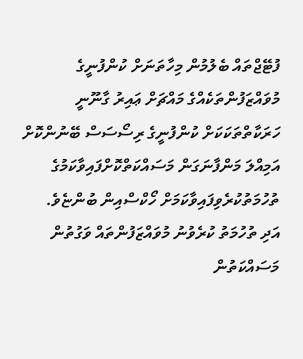ފުޓޭޖްތައް ބެލުމުން މިހާތަނަށް ކުންފުނީގެ މުވައްޒަފުންތަކެއްގެ މައްޗަށް ޢައިރު ގާނޫނީ ހަރަކާތްތަކަކަށް ކުންފުނީގެ ރިސޯސަސް ބޭނުންކޮށް އަމިއްލަ މަންފާނަގަން މަސައްކަތްކޮށްފައިވާކަމުގެ ތުހުމަތުކުރެވިފައިވާކަމަށް ހޯކްސްއިން ބުންޏެވެ.
އަދި ތުހުމަތު ކުރެވުނު މުވައްޒަފުންތައް ވަގުތުން މަސައްކަތުން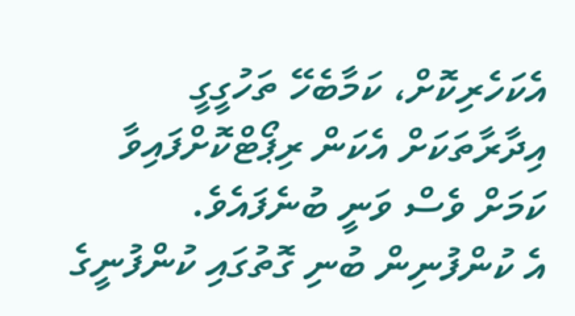އެކަހެރިކޮށް، ކަމާބެހޭ ތަހުގީގީ އިދާރާތަކަށް އެކަން ރިޕޯޓްކޮށްފައިވާ ކަމަށް ވެސް ވަނީ ބުނެފައެވެ.
އެ ކުންފުނިން ބުނި ގޮތުގައި ކުންފުނީގެ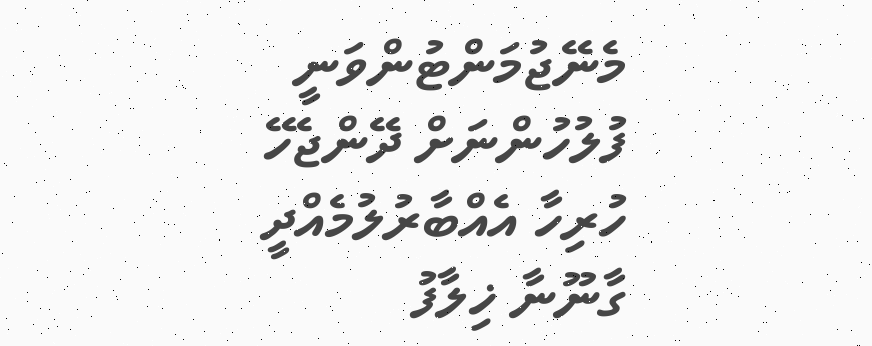މެނޭޖުމަންޓުންވަނީ ފުލުހުންނަށް ދޭންޖެހޭ ހުރިހާ އެއްބާރުލުމެއްދީ ގާނޫނާ ޚިލާފު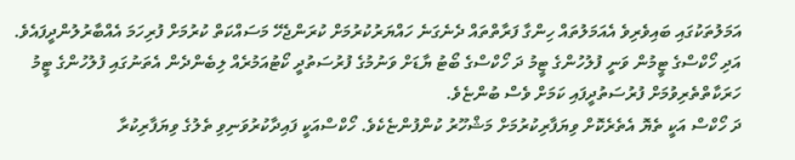އަމަލުތަކުގައި ބައިވެރިވެ އެއަމަލުތައް ހިންގާ ފަރާތްތައް ދެނެގަނެ ހައްޔަރުކުރުމަށް ކުރަންޖެހޭ މަސައްކަތް ކުރުމަށް ފުރިހަމަ އެއްބާރުލުންދީފައެވެ.
އަދި ހޯކްސްގެ ޓީމުން ވަނީ ފުލުހުންގެ ޓީމު ދަ ހޯކްސްގެ ބޯޓު ޔާޑަށް ވަނުމުގެ ފުރުސަތުދީ ކޯޓުއަމުރެއް ލިބެންދެން އެތަނުގައި ފުލުހުންގެ ޓީމު ހަރަކާތްތެރިވުމަށް ފުރުސަތުދީފައި ކަމަށް ވެސް ބުންޏެވެ.
ދަ ހޯކްސް އަކީ ތެޔޮ އެތެރެކޮށް ވިޔަފާރިކުރުމަށް މަޝްހޫރު ކުންފުންޏެކެވެ. ހޯކްސްއަކީ ފައިދާކުރުވަނިވި ތެލުގެ ވިޔަފާރިކުރާ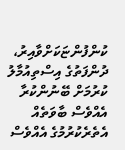ކުންފުންޏަކަށްވާއިރު، ދުންފަތުގެ އިސްތިއުމާލު ކުރުމަށް ބޭނުންކުރާ އެއްވެސް ބާވަތެއް އެތެރެކުރުމުގެ އެއްވެސް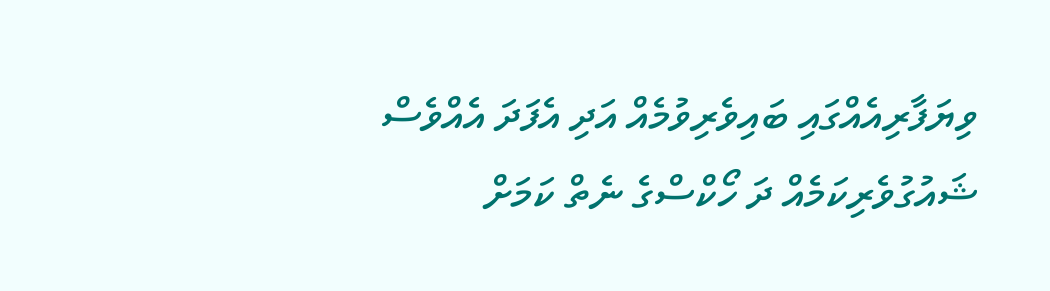ވިޔަފާރިއެއްގައި ބައިވެރިވުމެއް އަދި އެފަދަ އެއްވެސް ޝައުގުވެރިކަމެއް ދަ ހޯކްސްގެ ނެތް ކަމަށް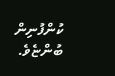ކުންފުނިން ބުންޏެވެ.